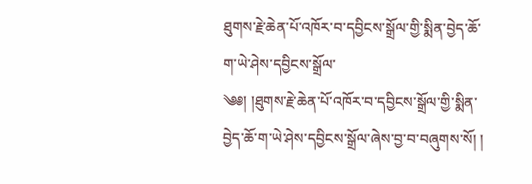ཐུགས་རྗེ་ཆེན་པོ་འཁོར་བ་དབྱིངས་སྒྲོལ་གྱི་སྨིན་བྱེད་ཆོ་ག་ཡེ་ཤེས་དབྱིངས་སྒྲོལ་
༄༅། །ཐུགས་རྗེ་ཆེན་པོ་འཁོར་བ་དབྱིངས་སྒྲོལ་གྱི་སྨིན་བྱེད་ཆོ་ག་ཡེ་ཤེས་དབྱིངས་སྒྲོལ་ཞེས་བྱ་བ་བཞུགས་སོ། །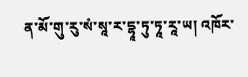ན་མོ་གུ་རུ་སཾ་སཱ་ར་དྷཱ་ཏུ་ཏཱ་རཱ་ཡ། འཁོར་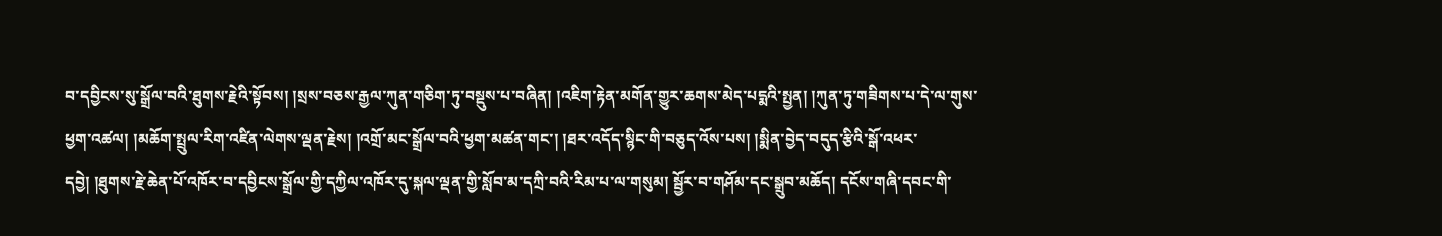བ་དབྱིངས་སུ་སྒྲོལ་བའི་ཐུགས་རྗེའི་སྟོབས། །སྲས་བཅས་རྒྱལ་ཀུན་གཅིག་ཏུ་བསྡུས་པ་བཞིན། །འཇིག་རྟེན་མགོན་གྱུར་ཆགས་མེད་པདྨའི་སྤྱན། །ཀུན་ཏུ་གཟིགས་པ་དེ་ལ་གུས་ཕྱག་འཚལ། །མཆོག་སྤྲུལ་རིག་འཛིན་ལེགས་ལྡན་རྗེས། །འགྲོ་མང་སྒྲོལ་བའི་ཕྱག་མཚན་གང་། །ཐར་འདོད་སྙིང་གི་བཅུད་འོས་པས། །སྨིན་བྱེད་བདུད་རྩིའི་སྒོ་འཕར་དབྱེ། །ཐུགས་རྗེ་ཆེན་པོ་འཁོར་བ་དབྱིངས་སྒྲོལ་གྱི་དཀྱིལ་འཁོར་དུ་སྐལ་ལྡན་གྱི་སློབ་མ་དཀྲི་བའི་རིམ་པ་ལ་གསུམ། སྦྱོར་བ་གཤོམ་དང་སྒྲུབ་མཆོད། དངོས་གཞི་དབང་གི་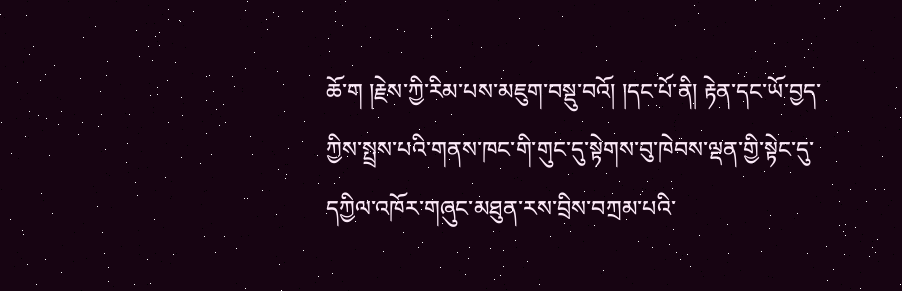ཆོ་ག །རྗེས་ཀྱི་རིམ་པས་མཇུག་བསྡུ་བའོ། །དང་པོ་ནི། རྟེན་དང་ཡོ་བྱད་ཀྱིས་སྤྲས་པའི་གནས་ཁང་གི་གུང་དུ་སྟེགས་བུ་ཁེབས་ལྡན་གྱི་སྟེང་དུ་དཀྱིལ་འཁོར་གཞུང་མཐུན་རས་བྲིས་བཀྲམ་པའི་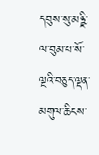དབུས་སུ་མཉྫི་ལ་བུམ་པ་སོ་ལྔའི་བཅུད་ལྡན་མགུལ་ཆིངས་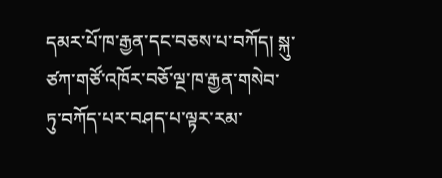དམར་པོ་ཁ་རྒྱན་དང་བཅས་པ་བཀོད། སྐུ་ཙཀ་གཙོ་འཁོར་བཅོ་ལྔ་ཁ་རྒྱན་གསེབ་ཏུ་བཀོད་པར་བཤད་པ་ལྟར་རམ་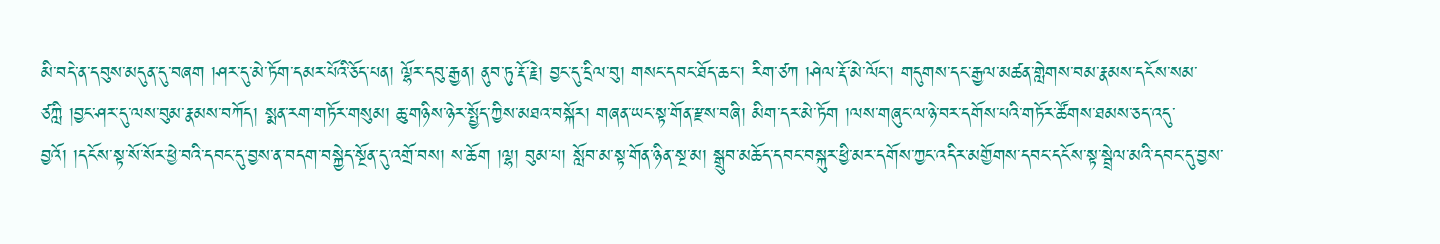མི་བདེ་ན་དབུས་མདུན་དུ་བཞག །ཤར་དུ་མེ་ཏོག་དམར་པོའི་ཅོད་པན། ལྷོར་དབུ་རྒྱན། ནུབ་ཏུ་རྡོ་རྗེ། བྱང་དུ་དྲིལ་བུ། གསང་དབང་ཐོད་ཆང་། རིག་ཙཀ །ཤེལ་རྡོ་མེ་ལོང་། གདུགས་དང་རྒྱལ་མཚན་གླེགས་བམ་རྣམས་དངོས་སམ་ཙཀླི །བྱང་ཤར་དུ་ལས་བུམ་རྣམས་བཀོད། སྨན་རག་གཏོར་གསུམ། ཆུ་གཉིས་ཉེར་སྤྱོད་ཀྱིས་མཐའ་བསྐོར། གཞན་ཡང་སྟ་གོན་རྫས་བཞི། མིག་དར་མེ་ཏོག །ལས་གཞུང་ལ་ཉེ་བར་དགོས་པའི་གཏོར་ཚོགས་ཐམས་ཅད་འདུ་བྱའོ། །དངོས་སྟ་སོ་སོར་ཕྱེ་བའི་དབང་དུ་བྱས་ན་བདག་བསྐྱེད་སྔོན་དུ་འགྲོ་བས། ས་ཆོག །ལྷ། བུམ་པ། སློབ་མ་སྟ་གོན་ཉིན་སྔ་མ། སྒྲུབ་མཆོད་དབང་བསྐུར་ཕྱི་མར་དགོས་ཀྱང་འདིར་མགྱོགས་དབང་དངོས་སྟ་སྦྲེལ་མའི་དབང་དུ་བྱས་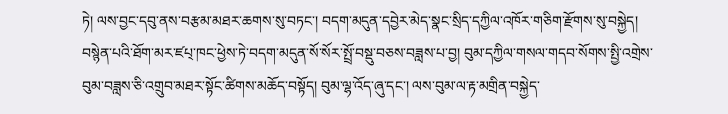ཏེ། ལས་བྱང་དབུ་ནས་བརྩམ་མཐར་ཆགས་སུ་བཏང་། བདག་མདུན་དབྱེར་མེད་སྣང་སྲིད་དཀྱིལ་འཁོར་གཅིག་རྫོགས་སུ་བསྐྱེད། བསྙེན་པའི་ཐོག་མར་ཛཔ྄་ཁང་ཕྱེས་ཏེ་བདག་མདུན་སོ་སོར་སྤྲོ་བསྡུ་བཅས་བཟླས་པ་བྱ། བུམ་དཀྱིལ་གསལ་གདབ་སོགས་སྤྱི་འགྲེས་བུམ་བཟླས་ཅི་འགྲུབ་མཐར་སྟོང་ཚིགས་མཆོད་བསྟོད། བུམ་ལྷ་འོད་ཞུ་དང་། ལས་བུམ་ལ་རྟ་མགྲིན་བསྐྱེད་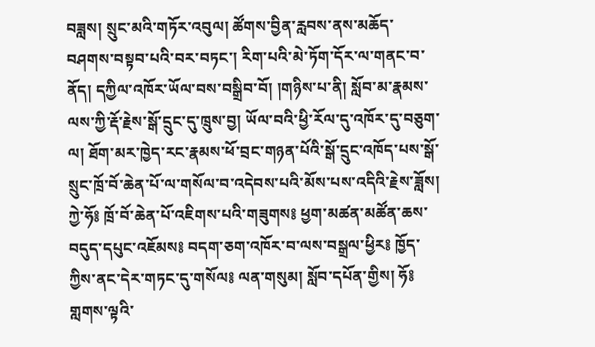བཟླས། སྲུང་མའི་གཏོར་འབུལ། ཚོགས་བྱིན་རླབས་ནས་མཆོད་བཤགས་བསྟབ་པའི་བར་བཏང་། རིག་པའི་མེ་ཏོག་དོར་ལ་གནང་བ་ནོད། དཀྱིལ་འཁོར་ཡོལ་བས་བསྒྲིབ་བོ། །གཉིས་པ་ནི། སློབ་མ་རྣམས་ལས་ཀྱི་རྡོ་རྗེས་སྒོ་དྲུང་དུ་ཁྲུས་བྱ། ཡོལ་བའི་ཕྱི་རོལ་དུ་འཁོར་དུ་བཅུག་ལ། ཐོག་མར་ཁྱེད་རང་རྣམས་ཕོ་བྲང་གཉན་པོའི་སྒོ་དྲུང་འཁོད་པས་སྒོ་སྲུང་ཁྲོ་བོ་ཆེན་པོ་ལ་གསོལ་བ་འདེབས་པའི་མོས་པས་འདིའི་རྗེས་ཟློས། ཀྱེ་ཧོ༔ ཁྲོ་བོ་ཆེན་པོ་འཇིགས་པའི་གཟུགས༔ ཕྱག་མཚན་མཚོན་ཆས་བདུད་དཔུང་འཇོམས༔ བདག་ཅག་འཁོར་བ་ལས་བསྒྲལ་ཕྱིར༔ ཁྱོད་ཀྱིས་ནང་དེར་གཏང་དུ་གསོལ༔ ལན་གསུམ། སློབ་དཔོན་གྱིས། ཧོ༔ གླགས་ལྟའི་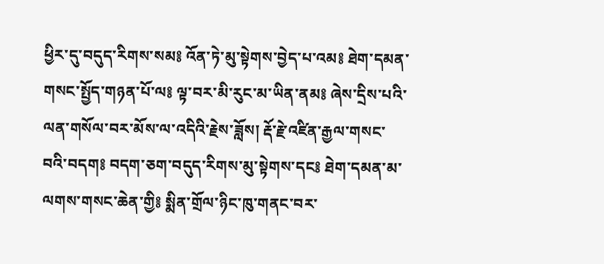ཕྱིར་དུ་བདུད་རིགས་སམ༔ འོན་ཏེ་མུ་སྟེགས་བྱེད་པ་འམ༔ ཐེག་དམན་གསང་སྤྱོད་གཉན་པོ་ལ༔ ལྟ་བར་མི་རུང་མ་ཡིན་ནམ༔ ཞེས་དྲིས་པའི་ལན་གསོལ་བར་མོས་ལ་འདིའི་རྗེས་ཟློས། རྡོ་རྗེ་འཛིན་རྒྱལ་གསང་བའི་བདག༔ བདག་ཅག་བདུད་རིགས་མུ་སྟེགས་དང༔ ཐེག་དམན་མ་ལགས་གསང་ཆེན་གྱི༔ སྨིན་གྲོལ་ཉིང་ཁུ་གནང་བར་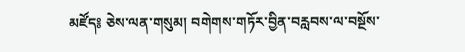མཛོད༔ ཅེས་ལན་གསུམ། བགེགས་གཏོར་བྱིན་བརླབས་ལ་བསྔོས་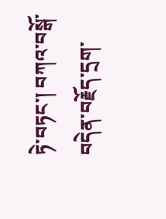ཏེ་བཏང་། བཀའ་བསྒོ་བདེན་བརྗོད་དྲག་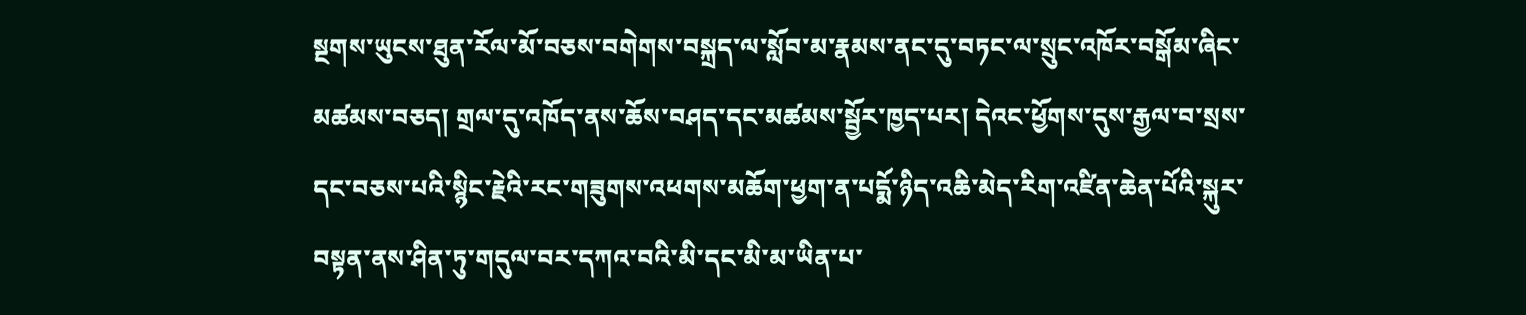སྔགས་ཡུངས་ཐུན་རོལ་མོ་བཅས་བགེགས་བསྐྲད་ལ་སློབ་མ་རྣམས་ནང་དུ་བཏང་ལ་སྲུང་འཁོར་བསྒོམ་ཞིང་མཚམས་བཅད། གྲལ་དུ་འཁོད་ནས་ཆོས་བཤད་དང་མཚམས་སྦྱོར་ཁྱད་པར། དེའང་ཕྱོགས་དུས་རྒྱལ་བ་སྲས་དང་བཅས་པའི་སྙིང་རྗེའི་རང་གཟུགས་འཕགས་མཆོག་ཕྱག་ན་པདྨོ་ཉིད་འཆི་མེད་རིག་འཛིན་ཆེན་པོའི་སྐུར་བསྟན་ནས་ཤིན་ཏུ་གདུལ་བར་དཀའ་བའི་མི་དང་མི་མ་ཡིན་པ་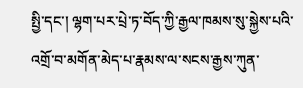སྤྱི་དང་། ལྷག་པར་པྲེ་ཏ་བོད་ཀྱི་རྒྱལ་ཁམས་སུ་སྐྱེས་པའི་འགྲོ་བ་མགོན་མེད་པ་རྣམས་ལ་སངས་རྒྱས་ཀུན་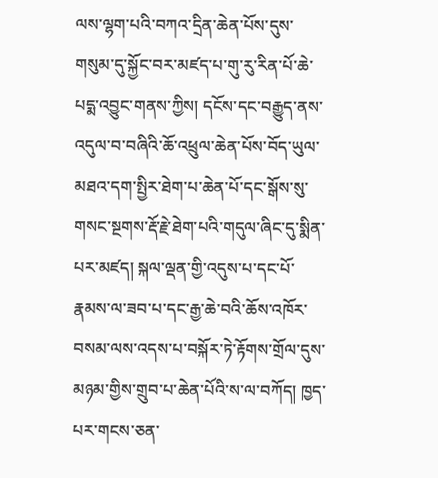ལས་ལྷག་པའི་བཀའ་དྲིན་ཆེན་པོས་དུས་གསུམ་དུ་སྐྱོང་བར་མཛད་པ་གུ་རུ་རིན་པོ་ཆེ་པདྨ་འབྱུང་གནས་ཀྱིས། དངོས་དང་བརྒྱུད་ནས་འདུལ་བ་བཞིའི་ཆོ་འཕྲུལ་ཆེན་པོས་བོད་ཡུལ་མཐའ་དག་སྤྱིར་ཐེག་པ་ཆེན་པོ་དང་སྒོས་སུ་གསང་སྔགས་རྡོ་རྗེ་ཐེག་པའི་གདུལ་ཞིང་དུ་སྨིན་པར་མཛད། སྐལ་ལྡན་གྱི་འདུས་པ་དང་པོ་རྣམས་ལ་ཟབ་པ་དང་རྒྱ་ཆེ་བའི་ཆོས་འཁོར་བསམ་ལས་འདས་པ་བསྐོར་ཏེ་རྟོགས་གྲོལ་དུས་མཉམ་གྱིས་གྲུབ་པ་ཆེན་པོའི་ས་ལ་བཀོད། ཁྱད་པར་གངས་ཅན་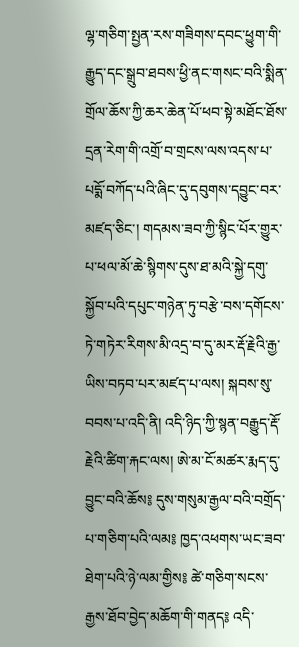ལྷ་གཅིག་སྤྱན་རས་གཟིགས་དབང་ཕྱུག་གི་རྒྱུད་དང་སྒྲུབ་ཐབས་ཕྱི་ནང་གསང་བའི་སྨིན་གྲོལ་ཆོས་ཀྱི་ཆར་ཆེན་པོ་ཕབ་སྟེ་མཐོང་ཐོས་དྲན་རེག་གི་འགྲོ་བ་གྲངས་ལས་འདས་པ་པདྨོ་བཀོད་པའི་ཞིང་དུ་དབུགས་དབྱུང་བར་མཛད་ཅིང་། གདམས་ཟབ་ཀྱི་སྙིང་པོར་གྱུར་པ་ཕལ་མོ་ཆེ་སྙིགས་དུས་ཐ་མའི་སྐྱེ་དགུ་སྐྱོབ་པའི་དཔུང་གཉེན་ཏུ་བརྩེ་བས་དགོངས་ཏེ་གཏེར་རིགས་མི་འདྲ་བ་དུ་མར་རྡོ་རྗེའི་རྒྱ་ཡིས་བཏབ་པར་མཛད་པ་ལས། སྐབས་སུ་བབས་པ་འདི་ནི། འདི་ཉིད་ཀྱི་སྙན་བརྒྱུད་རྡོ་རྗེའི་ཚིག་རྐང་ལས། ཨེ་མ་ངོ་མཚར་རྨད་དུ་བྱུང་བའི་ཆོས༔ དུས་གསུམ་རྒྱལ་བའི་བགྲོད་པ་གཅིག་པའི་ལམ༔ ཁྱད་འཕགས་ཡང་ཟབ་ཐེག་པའི་ཉེ་ལམ་གྱིས༔ ཚེ་གཅིག་སངས་རྒྱས་ཐོབ་བྱེད་མཆོག་གི་གནད༔ འདི་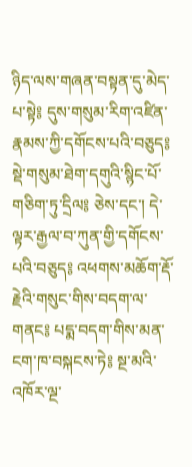ཉིད་ལས་གཞན་བསྟན་དུ་མེད་པ་སྟེ༔ དུས་གསུམ་རིག་འཛིན་རྣམས་ཀྱི་དགོངས་པའི་བཅུད༔ སྡེ་གསུམ་ཐེག་དགུའི་སྙིང་པོ་གཅིག་ཏུ་དྲིལ༔ ཅེས་དང་། དེ་ལྟར་རྒྱལ་བ་ཀུན་གྱི་དགོངས་པའི་བཅུད༔ འཕགས་མཆོག་རྡོ་རྗེའི་གསུང་གིས་བདག་ལ་གནང༔ པདྨ་བདག་གིས་མན་ངག་ཁ་བསྐངས་ཏེ༔ སྔ་མའི་འཁོར་ལྔ་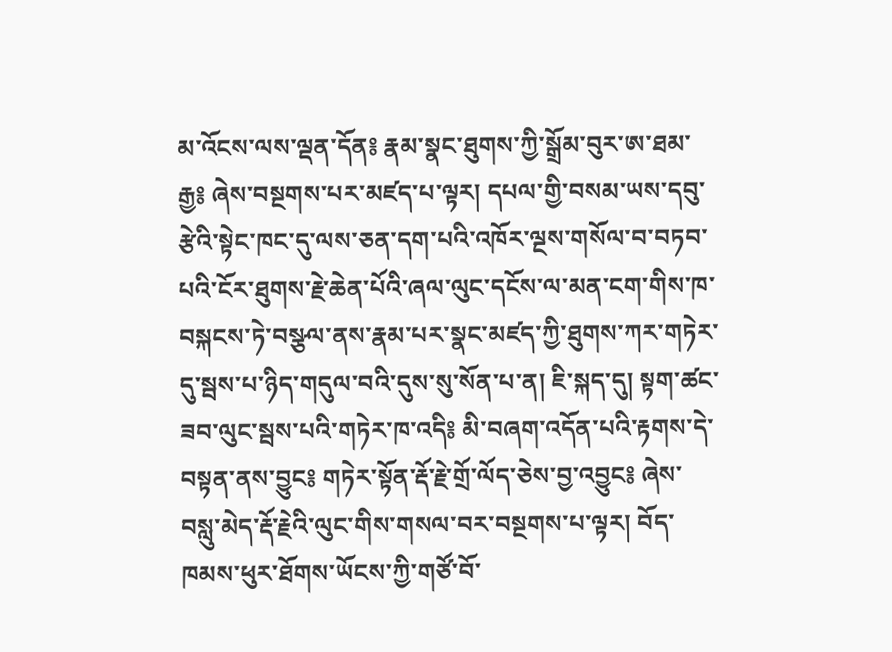མ་འོངས་ལས་ལྡན་དོན༔ རྣམ་སྣང་ཐུགས་ཀྱི་སྒྲོམ་བུར་ཨ་ཐམ་རྒྱ༔ ཞེས་བསྔགས་པར་མཛད་པ་ལྟར། དཔལ་གྱི་བསམ་ཡས་དབུ་རྩེའི་སྟེང་ཁང་དུ་ལས་ཅན་དག་པའི་འཁོར་ལྔས་གསོལ་བ་བཏབ་པའི་ངོར་ཐུགས་རྗེ་ཆེན་པོའི་ཞལ་ལུང་དངོས་ལ་མན་ངག་གིས་ཁ་བསྐངས་ཏེ་བསྩལ་ནས་རྣམ་པར་སྣང་མཛད་ཀྱི་ཐུགས་ཀར་གཏེར་དུ་སྦས་པ་ཉིད་གདུལ་བའི་དུས་སུ་སོན་པ་ན། ཇི་སྐད་དུ། སྟག་ཚང་ཟབ་ལུང་སྦས་པའི་གཏེར་ཁ་འདི༔ མི་བཞག་འདོན་པའི་རྟགས་དེ་བསྟན་ནས་བྱུང༔ གཏེར་སྟོན་རྡོ་རྗེ་གྲོ་ལོད་ཅེས་བྱ་འབྱུང༔ ཞེས་བསླུ་མེད་རྡོ་རྗེའི་ལུང་གིས་གསལ་བར་བསྔགས་པ་ལྟར། བོད་ཁམས་ཕུར་ཐོགས་ཡོངས་ཀྱི་གཙོ་བོ་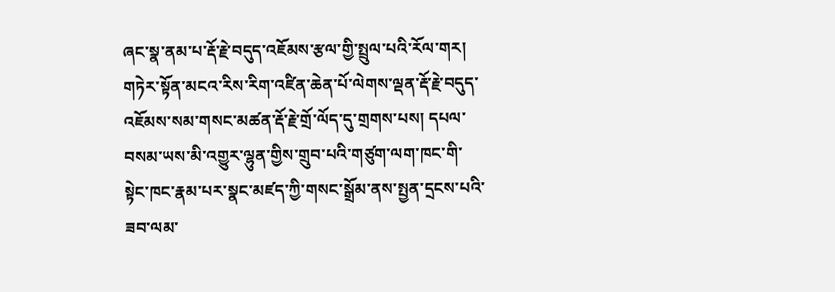ཞང་སྣ་ནམ་པ་རྡོ་རྗེ་བདུད་འཇོམས་རྩལ་གྱི་སྤྲུལ་པའི་རོལ་གར། གཏེར་སྟོན་མངའ་རིས་རིག་འཛིན་ཆེན་པོ་ལེགས་ལྡན་རྡོ་རྗེ་བདུད་འཇོམས་སམ་གསང་མཚན་རྡོ་རྗེ་གྲོ་ལོད་དུ་གྲགས་པས། དཔལ་བསམ་ཡས་མི་འགྱུར་ལྷུན་གྱིས་གྲུབ་པའི་གཙུག་ལག་ཁང་གི་སྟེང་ཁང་རྣམ་པར་སྣང་མཛད་ཀྱི་གསང་སྒྲོམ་ནས་སྤྱན་དྲངས་པའི་ཟབ་ལམ་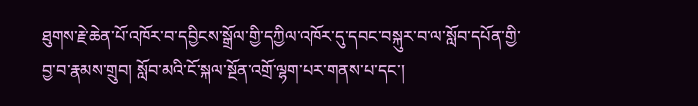ཐུགས་རྗེ་ཆེན་པོ་འཁོར་བ་དབྱིངས་སྒྲོལ་གྱི་དཀྱིལ་འཁོར་དུ་དབང་བསྐུར་བ་ལ་སློབ་དཔོན་གྱི་བྱ་བ་རྣམས་གྲུབ། སློབ་མའི་ངོ་སྐལ་སྔོན་འགྲོ་ལྷག་པར་གནས་པ་དང་།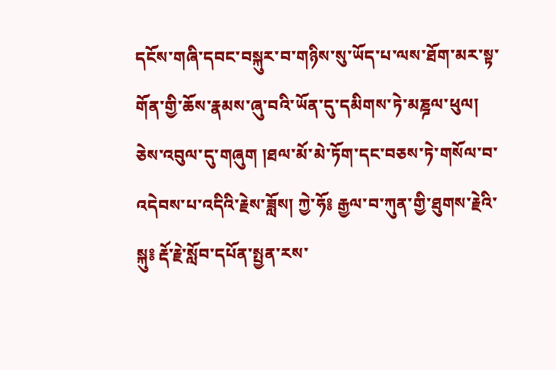དངོས་གཞི་དབང་བསྐུར་བ་གཉིས་སུ་ཡོད་པ་ལས་ཐོག་མར་སྟ་གོན་གྱི་ཆོས་རྣམས་ཞུ་བའི་ཡོན་དུ་དམིགས་ཏེ་མཎྜལ་ཕུལ། ཅེས་འབུལ་དུ་གཞུག །ཐལ་མོ་མེ་ཏོག་དང་བཅས་ཏེ་གསོལ་བ་འདེབས་པ་འདིའི་རྗེས་ཟློས། ཀྱེ་ཧོ༔ རྒྱལ་བ་ཀུན་གྱི་ཐུགས་རྗེའི་སྐུ༔ རྡོ་རྗེ་སློབ་དཔོན་སྤྱན་རས་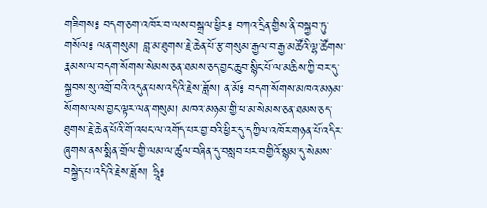གཟིགས༔ བདག་ཅག་འཁོར་བ་ལས་བསྒྲལ་ཕྱིར༔ བཀའ་དྲིན་གྱིས་ནི་བསྐྱབ་ཏུ་གསོལ༔ ལན་གསུམ། བླ་མ་ཐུགས་རྗེ་ཆེན་པོ་རྩ་གསུམ་རྒྱལ་བ་རྒྱ་མཚོའི་ལྷ་ཚོགས་རྣམས་ལ་བདག་སོགས་སེམས་ཅན་ཐམས་ཅད་བྱང་ཆུབ་སྙིང་པོ་ལ་མཆིས་ཀྱི་བར་དུ་སྐྱབས་སུ་འགྲོ་བའི་འདུན་པས་འདིའི་རྗེས་ཟློས། ན་མོ༔ བདག་སོགས་མཁའ་མཉམ་སོགས་ལས་བྱང་ལྟར་ལན་གསུམ། མཁའ་མཉམ་གྱི་ཕ་མ་སེམས་ཅན་ཐམས་ཅད་ཐུགས་རྗེ་ཆེན་པོའི་གོ་འཕང་ལ་འགོད་པར་བྱ་བའི་ཕྱིར་དུ་དཀྱིལ་འཁོར་གཉན་པོ་འདིར་ཞུགས་ནས་སྨིན་གྲོལ་གྱི་ལམ་ལ་ཚུལ་བཞིན་དུ་བསླབ་པར་བགྱིའོ་སྙམ་དུ་སེམས་བསྐྱེད་པ་འདིའི་རྗེས་ཟློས། ཧྲཱི༔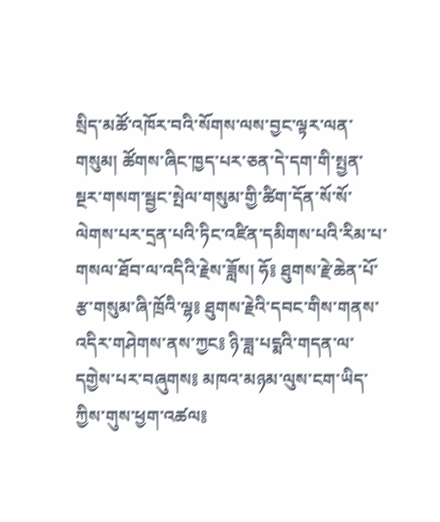སྲིད་མཚོ་འཁོར་བའི་སོགས་ལས་བྱང་ལྟར་ལན་གསུམ། ཚོགས་ཞིང་ཁྱད་པར་ཅན་དེ་དག་གི་སྤྱན་སྔར་གསག་སྦྱང་སྤེལ་གསུམ་གྱི་ཚིག་དོན་སོ་སོ་ལེགས་པར་དྲན་པའི་ཏིང་འཛིན་དམིགས་པའི་རིམ་པ་གསལ་ཐོབ་ལ་འདིའི་རྗེས་ཟློས། ཧོ༔ ཐུགས་རྗེ་ཆེན་པོ་རྩ་གསུམ་ཞི་ཁྲོའི་ལྷ༔ ཐུགས་རྗེའི་དབང་གིས་གནས་འདིར་གཤེགས་ནས་ཀྱང༔ ཉི་ཟླ་པདྨའི་གདན་ལ་དགྱེས་པར་བཞུགས༔ མཁའ་མཉམ་ལུས་ངག་ཡིད་ཀྱིས་གུས་ཕྱག་འཚལ༔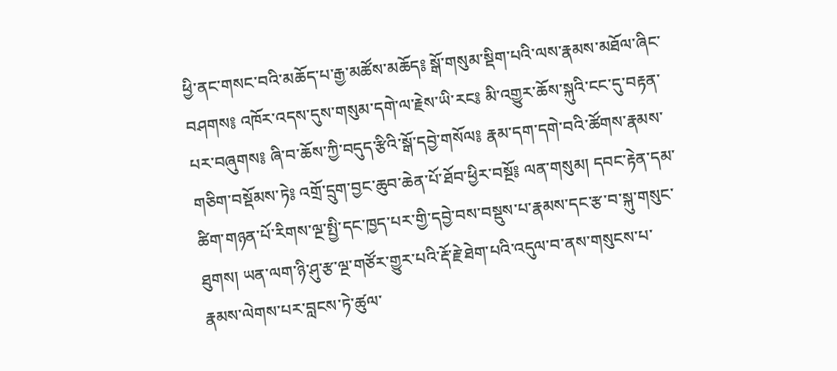ཕྱི་ནང་གསང་བའི་མཆོད་པ་རྒྱ་མཚོས་མཆོད༔ སྒོ་གསུམ་སྡིག་པའི་ལས་རྣམས་མཐོལ་ཞིང་བཤགས༔ འཁོར་འདས་དུས་གསུམ་དགེ་ལ་རྗེས་ཡི་རང༔ མི་འགྱུར་ཆོས་སྐུའི་ངང་དུ་བརྟན་པར་བཞུགས༔ ཞི་བ་ཆོས་ཀྱི་བདུད་རྩིའི་སྒོ་དབྱེ་གསོལ༔ རྣམ་དག་དགེ་བའི་ཚོགས་རྣམས་གཅིག་བསྡོམས་ཏེ༔ འགྲོ་དྲུག་བྱང་ཆུབ་ཆེན་པོ་ཐོབ་ཕྱིར་བསྔོ༔ ལན་གསུམ། དབང་རྟེན་དམ་ཚིག་གཉན་པོ་རིགས་ལྔ་སྤྱི་དང་ཁྱད་པར་གྱི་དབྱེ་བས་བསྡུས་པ་རྣམས་དང་རྩ་བ་སྐུ་གསུང་ཐུགས། ཡན་ལག་ཉི་ཤུ་རྩ་ལྔ་གཙོར་གྱུར་པའི་རྡོ་རྗེ་ཐེག་པའི་འདུལ་བ་ནས་གསུངས་པ་རྣམས་ལེགས་པར་བླངས་ཏེ་ཚུལ་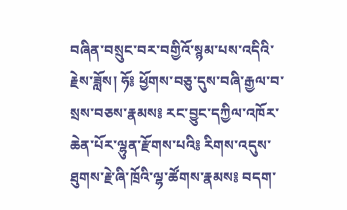བཞིན་བསྲུང་བར་བགྱིའོ་སྙམ་པས་འདིའི་རྗེས་ཟློས། ཧོ༔ ཕྱོགས་བཅུ་དུས་བཞི་རྒྱལ་བ་སྲས་བཅས་རྣམས༔ རང་བྱུང་དཀྱིལ་འཁོར་ཆེན་པོར་ལྷུན་རྫོགས་པའི༔ རིགས་འདུས་ཐུགས་རྗེ་ཞི་ཁྲོའི་ལྷ་ཚོགས་རྣམས༔ བདག་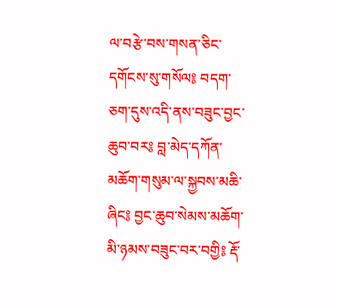ལ་བརྩེ་བས་གསན་ཅིང་དགོངས་སུ་གསོལ༔ བདག་ཅག་དུས་འདི་ནས་བཟུང་བྱང་ཆུབ་བར༔ བླ་མེད་དཀོན་མཆོག་གསུམ་ལ་སྐྱབས་མཆི་ཞིང༔ བྱང་ཆུབ་སེམས་མཆོག་མི་ཉམས་བཟུང་བར་བགྱི༔ རྡོ་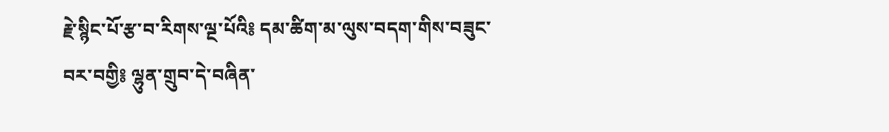རྗེ་སྙིང་པོ་རྩ་བ་རིགས་ལྔ་པོའི༔ དམ་ཚིག་མ་ལུས་བདག་གིས་བཟུང་བར་བགྱི༔ ལྷུན་གྲུབ་དེ་བཞིན་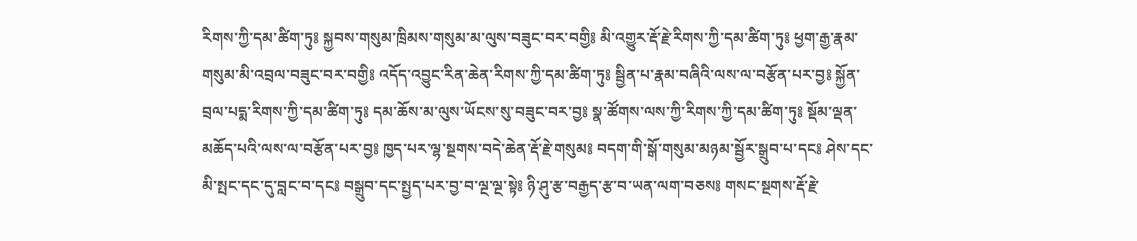རིགས་ཀྱི་དམ་ཚིག་ཏུ༔ སྐྱབས་གསུམ་ཁྲིམས་གསུམ་མ་ལུས་བཟུང་བར་བགྱི༔ མི་འགྱུར་རྡོ་རྗེ་རིགས་ཀྱི་དམ་ཚིག་ཏུ༔ ཕྱག་རྒྱ་རྣམ་གསུམ་མི་འབྲལ་བཟུང་བར་བགྱི༔ འདོད་འབྱུང་རིན་ཆེན་རིགས་ཀྱི་དམ་ཚིག་ཏུ༔ སྦྱིན་པ་རྣམ་བཞིའི་ལས་ལ་བརྩོན་པར་བྱ༔ སྐྱོན་བྲལ་པདྨ་རིགས་ཀྱི་དམ་ཚིག་ཏུ༔ དམ་ཆོས་མ་ལུས་ཡོངས་སུ་བཟུང་བར་བྱ༔ སྣ་ཚོགས་ལས་ཀྱི་རིགས་ཀྱི་དམ་ཚིག་ཏུ༔ སྡོམ་ལྡན་མཆོད་པའི་ལས་ལ་བརྩོན་པར་བྱ༔ ཁྱད་པར་ལྷ་སྔགས་བདེ་ཆེན་རྡོ་རྗེ་གསུམ༔ བདག་གི་སྒོ་གསུམ་མཉམ་སྦྱོར་སྒྲུབ་པ་དང༔ ཤེས་དང་མི་སྤང་དང་དུ་བླང་བ་དང༔ བསྒྲུབ་དང་སྤྱད་པར་བྱ་བ་ལྔ་ལྔ་སྟེ༔ ཉི་ཤུ་རྩ་བརྒྱད་རྩ་བ་ཡན་ལག་བཅས༔ གསང་སྔགས་རྡོ་རྗེ་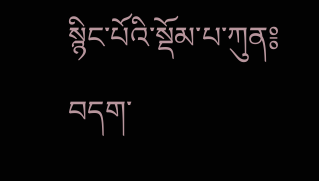སྙིང་པོའི་སྡོམ་པ་ཀུན༔ བདག་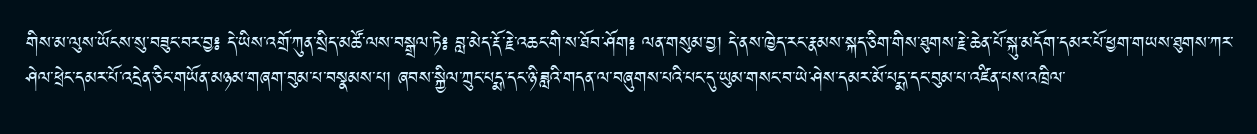གིས་མ་ལུས་ཡོངས་སུ་བཟུང་བར་བྱ༔ དེ་ཡིས་འགྲོ་ཀུན་སྲིད་མཚོ་ལས་བསྒྲལ་ཏེ༔ བླ་མེད་རྡོ་རྗེ་འཆང་གི་ས་ཐོབ་ཤོག༔ ལན་གསུམ་བྱ། དེ་ནས་ཁྱེད་རང་རྣམས་སྐད་ཅིག་གིས་ཐུགས་རྗེ་ཆེན་པོ་སྐུ་མདོག་དམར་པོ་ཕྱག་གཡས་ཐུགས་ཀར་ཤེལ་ཕྲེང་དམར་པོ་འདྲེན་ཅིང་གཡོན་མཉམ་གཞག་བུམ་པ་བསྣམས་པ། ཞབས་སྐྱིལ་ཀྲུང་པདྨ་དང་ཉི་ཟླའི་གདན་ལ་བཞུགས་པའི་པང་དུ་ཡུམ་གསང་བ་ཡེ་ཤེས་དམར་མོ་པདྨ་དང་བུམ་པ་འཛིན་པས་འཁྲིལ་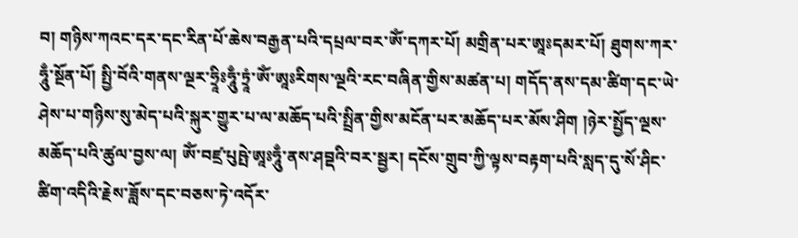བ། གཉིས་ཀའང་དར་དང་རིན་པོ་ཆེས་བརྒྱན་པའི་དཔྲལ་བར་ཨོཾ་དཀར་པོ། མགྲིན་པར་ཨཱཿདམར་པོ། ཐུགས་ཀར་ཧཱུྃ་སྔོན་པོ། སྤྱི་བོའི་གནས་ལྔར་ཧྲཱིཿཧཱུྃ་ཏྲཱཾ་ཨོཾ་ཨཱཿརིགས་ལྔའི་རང་བཞིན་གྱིས་མཚན་པ། གདོད་ནས་དམ་ཚིག་དང་ཡེ་ཤེས་པ་གཉིས་སུ་མེད་པའི་སྐུར་གྱུར་པ་ལ་མཆོད་པའི་སྤྲིན་གྱིས་མངོན་པར་མཆོད་པར་མོས་ཤིག །ཉེར་སྤྱོད་ལྔས་མཆོད་པའི་ཚུལ་བྱས་ལ། ཨོཾ་བཛྲ་པུཥྤེ་ཨཱཿཧཱུྃ་ནས་ཤབྡའི་བར་སྦྱར། དངོས་གྲུབ་ཀྱི་ལྟས་བརྟག་པའི་སླད་དུ་སོ་ཤིང་ཚིག་འདིའི་རྗེས་ཟློས་དང་བཅས་ཏེ་འདོར་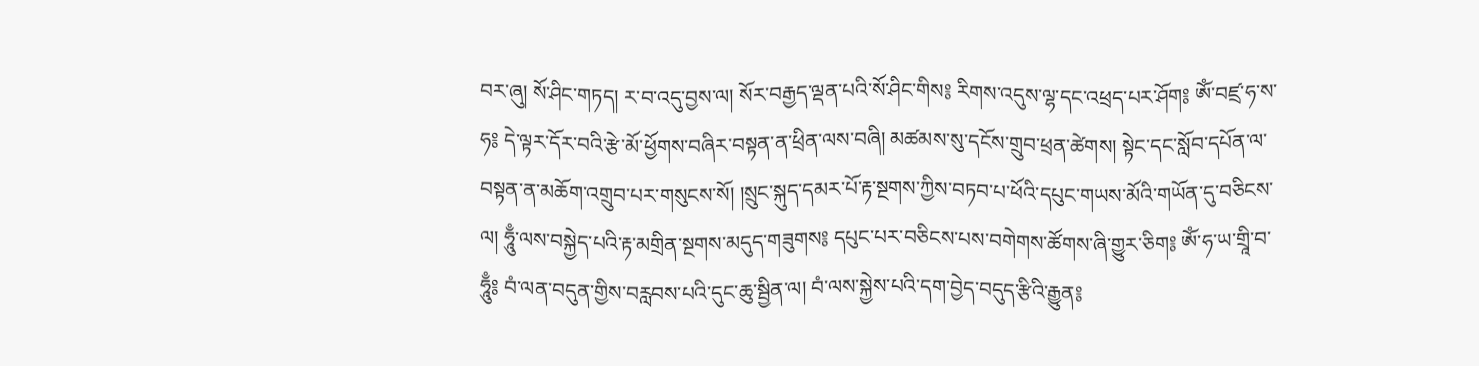བར་ཞུ། སོ་ཤིང་གཏད། ར་བ་འདུ་བྱས་ལ། སོར་བརྒྱད་ལྡན་པའི་སོ་ཤིང་གིས༔ རིགས་འདུས་ལྷ་དང་འཕྲད་པར་ཤོག༔ ཨོཾ་བཛྲ་ཧ་ས་ཧ༔ དེ་ལྟར་དོར་བའི་རྩེ་མོ་ཕྱོགས་བཞིར་བསྟན་ན་ཕྲིན་ལས་བཞི། མཚམས་སུ་དངོས་གྲུབ་ཕྲན་ཚེགས། སྟེང་དང་སློབ་དཔོན་ལ་བསྟན་ན་མཆོག་འགྲུབ་པར་གསུངས་སོ། །སྲུང་སྐུད་དམར་པོ་རྟ་སྔགས་ཀྱིས་བཏབ་པ་ཕོའི་དཔུང་གཡས་མོའི་གཡོན་དུ་བཅིངས་ལ། ཧཱུྃ་ལས་བསྐྱེད་པའི་རྟ་མགྲིན་སྔགས་མདུད་གཟུགས༔ དཔུང་པར་བཅིངས་པས་བགེགས་ཚོགས་ཞི་གྱུར་ཅིག༔ ཨོཾ་ཧ་ཡ་གྲཱི་བ་ཧཱུྃ༔ བཾ་ལན་བདུན་གྱིས་བརླབས་པའི་དུང་ཆུ་སྦྱིན་ལ། བཾ་ལས་སྐྱེས་པའི་དག་བྱེད་བདུད་རྩིའི་རྒྱུན༔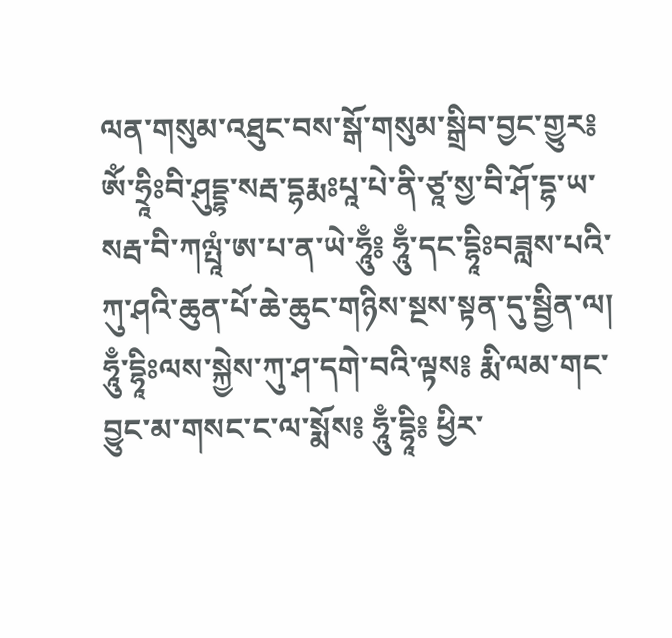ལན་གསུམ་འཐུང་བས་སྒོ་གསུམ་སྒྲིབ་བྱང་གྱུར༔ ཨོཾ་ཧྲཱིཿབི་ཤུདྡྷ་སརྦ་དྷརྨཿཔཱ་པེ་ནི་ཙཱ་སྱ་བི་ཤོ་དྷ་ཡ་སརྦ་བི་ཀལྤཱཾ་ཨ་པ་ན་ཡེ་ཧཱུྃ༔ ཧཱུྃ་དང་དྷཱིཿབཟླས་པའི་ཀུ་ཤའི་ཆུན་པོ་ཆེ་ཆུང་གཉིས་སྔས་སྟན་དུ་སྦྱིན་ལ། ཧཱུྃ་དྷཱིཿལས་སྐྱེས་ཀུ་ཤ་དགེ་བའི་ལྟས༔ རྨི་ལམ་གང་བྱུང་མ་གསང་ང་ལ་སྨོས༔ ཧཱུྃ་དྷཱི༔ ཕྱིར་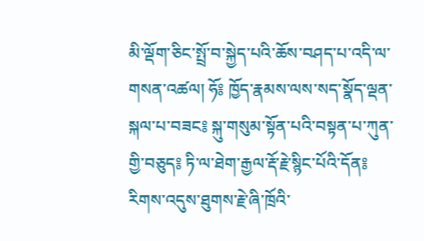མི་ལྡོག་ཅིང་སྤྲོ་བ་སྐྱེད་པའི་ཆོས་བཤད་པ་འདི་ལ་གསན་འཚལ། ཧོ༔ ཁྱོད་རྣམས་ལས་སད་སྣོད་ལྡན་སྐལ་པ་བཟང༔ སྐུ་གསུམ་སྟོན་པའི་བསྟན་པ་ཀུན་གྱི་བཅུད༔ ཏི་ལ་ཐེག་རྒྱལ་རྡོ་རྗེ་སྙིང་པོའི་དོན༔ རིགས་འདུས་ཐུགས་རྗེ་ཞི་ཁྲོའི་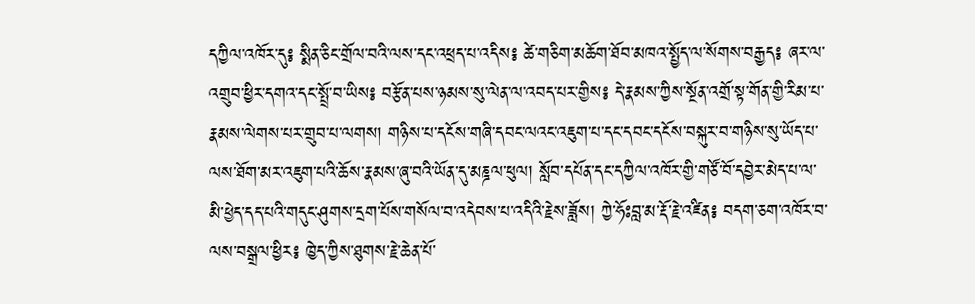དཀྱིལ་འཁོར་དུ༔ སྨིན་ཅིང་གྲོལ་བའི་ལས་དང་འཕྲད་པ་འདིས༔ ཚེ་གཅིག་མཆོག་ཐོབ་མཁའ་སྤྱོད་ལ་སོགས་བརྒྱད༔ ཞར་ལ་འགྲུབ་ཕྱིར་དགའ་དང་སྤྲོ་བ་ཡིས༔ བརྩོན་པས་ཉམས་སུ་ལེན་ལ་འབད་པར་གྱིས༔ དེ་རྣམས་ཀྱིས་སྔོན་འགྲོ་སྟ་གོན་གྱི་རིམ་པ་རྣམས་ལེགས་པར་གྲུབ་པ་ལགས། གཉིས་པ་དངོས་གཞི་དབང་ལའང་འཇུག་པ་དང་དབང་དངོས་བསྐུར་བ་གཉིས་སུ་ཡོད་པ་ལས་ཐོག་མར་འཇུག་པའི་ཆོས་རྣམས་ཞུ་བའི་ཡོན་དུ་མཎྜལ་ཕུལ། སློབ་དཔོན་དང་དཀྱིལ་འཁོར་གྱི་གཙོ་བོ་དབྱེར་མེད་པ་ལ་མི་ཕྱེད་དད་པའི་གདུང་ཤུགས་དྲག་པོས་གསོལ་བ་འདེབས་པ་འདིའི་རྗེས་ཟློས། ཀྱེ་ཧོཿབླ་མ་རྡོ་རྗེ་འཛིན༔ བདག་ཅག་འཁོར་བ་ལས་བསྒྲལ་ཕྱིར༔ ཁྱེད་ཀྱིས་ཐུགས་རྗེ་ཆེན་པོ་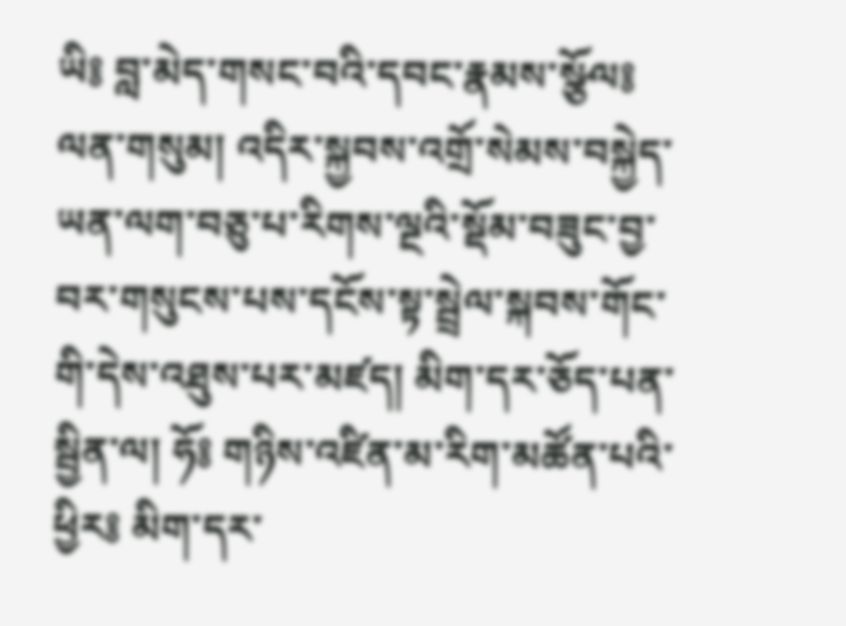ཡི༔ བླ་མེད་གསང་བའི་དབང་རྣམས་སྩོལ༔ ལན་གསུམ། འདིར་སྐྱབས་འགྲོ་སེམས་བསྐྱེད་ཡན་ལག་བཅུ་པ་རིགས་ལྔའི་སྡོམ་བཟུང་བྱ་བར་གསུངས་པས་དངོས་སྟ་སྦྲེལ་སྐབས་གོང་གི་དེས་འཐུས་པར་མཛད། མིག་དར་ཅོད་པན་སྦྱིན་ལ། ཧོ༔ གཉིས་འཛིན་མ་རིག་མཚོན་པའི་ཕྱིར༔ མིག་དར་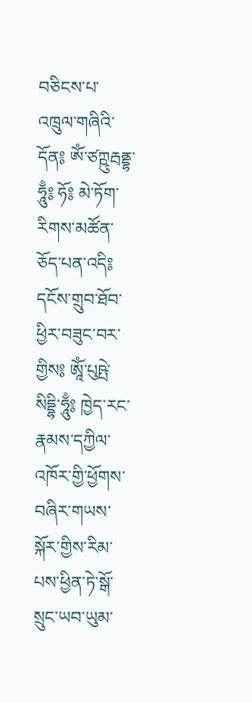བཅིངས་པ་འཁྲུལ་གཞིའི་དོན༔ ཨོཾ་ཙཀྵུརྦནྡྷ་ཧཱུྃ༔ ཧོ༔ མེ་ཏོག་རིགས་མཚོན་ཅོད་པན་འདི༔ དངོས་གྲུབ་ཐོབ་ཕྱིར་བཟུང་བར་གྱིས༔ ཨཱོཾ་པུཥྤེ་སིདྡྷི་ཧཱུྃ༔ ཁྱེད་རང་རྣམས་དཀྱིལ་འཁོར་གྱི་ཕྱོགས་བཞིར་གཡས་སྐོར་གྱིས་རིམ་པས་ཕྱིན་ཏེ་སྒོ་སྲུང་ཡབ་ཡུམ་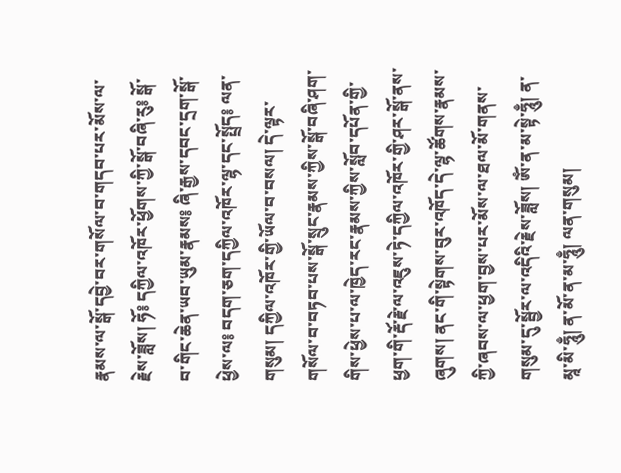རྣམས་ལ་སྒོ་དབྱེ་བར་གསོལ་བ་གདབ་པར་མོས་ལ་རྗེས་ཟློས། ཧོ༔ དཀྱིལ་འཁོར་ཕྱོགས་ཀྱི་སྒོ་བཞི་རུ༔ སྒོ་བ་གིང་ཆེན་ཡབ་ཡུམ་རྣམས༔ ཞི་རྒྱས་དབང་དྲག་སྒོ་ཕྱེས་ལ༔ བདག་ཅག་དཀྱིལ་འཁོར་ལྷ་དང་སྤྲོད༔ ལན་གསུམ། དཀྱིལ་འཁོར་གྱི་ཡོལ་བ་བསལ། དེ་ལྟར་གསོལ་བ་བཏབ་པས་སྒོ་སྲུང་རྣམས་ཀྱིས་སྒོ་བཞི་ཤག་གིས་ཕྱེས་པ་ལ་ཁྱེད་རང་རྣམས་ཀྱིས་སློབ་དཔོན་གྱི་ཕྱག་གི་རྡོ་རྗེ་ལ་འཇུས་ཏེ་དཀྱིལ་འཁོར་གྱི་ཤར་སྒོ་ནས་ཞུགས། ནང་གི་སྟེགས་བུར་འཁོད་དེ་ལྷ་ཚོགས་རྣམས་ཀྱི་ཞབས་ལ་ཕྱག་བྱས་པར་མོས་ལ་ཐལ་མོ་གནས་གསུམ་དུ་སྦྱོར་ལ་འདིའི་རྗེས་ཟློས། ཨོཾ་ན་མ་སྟེ་ཧཱུྃ། ན་མཱ་མི་ཧཱུྃ། ན་མོ་ན་མ་ཧཱུྃ། ལན་གསུམ།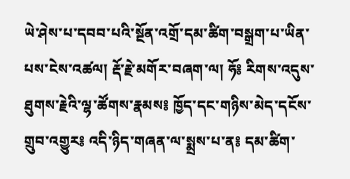ཡེ་ཤེས་པ་དབབ་པའི་སྔོན་འགྲོ་དམ་ཚིག་བསྒྲག་པ་ཡིན་པས་ངེས་འཚལ། རྡོ་རྗེ་མགོར་བཞག་ལ། ཧོ༔ རིགས་འདུས་ཐུགས་རྗེའི་ལྷ་ཚོགས་རྣམས༔ ཁྱོད་དང་གཉིས་མེད་དངོས་གྲུབ་འགྱུར༔ འདི་ཉིད་གཞན་ལ་སྨྲས་པ་ན༔ དམ་ཚིག་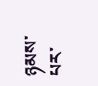ཉམས་པར་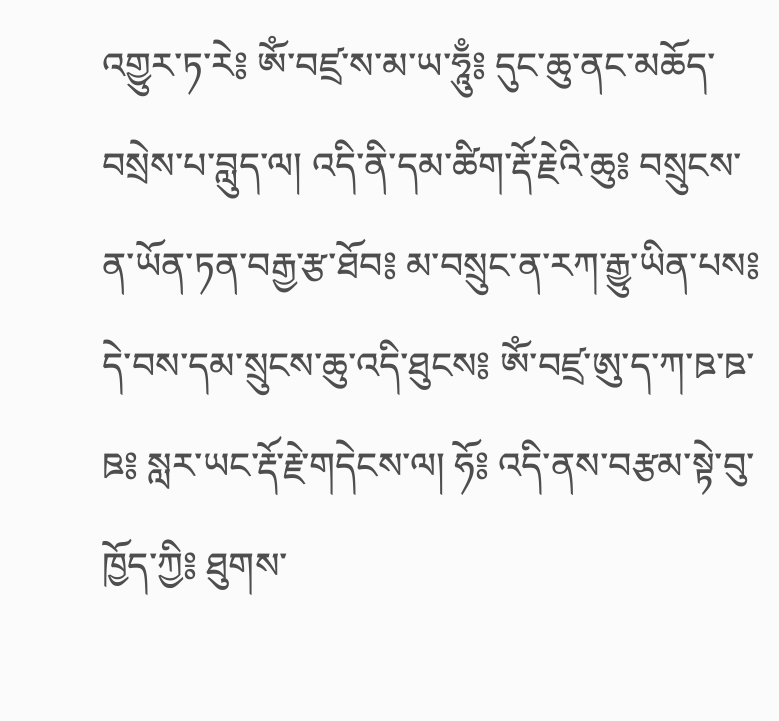འགྱུར་ཏ་རེ༔ ཨོཾ་བཛྲ་ས་མ་ཡ་ཧཱུྃ༔ དུང་ཆུ་ནང་མཆོད་བསྲེས་པ་བླུད་ལ། འདི་ནི་དམ་ཚིག་རྡོ་རྗེའི་ཆུ༔ བསྲུངས་ན་ཡོན་ཏན་བརྒྱ་རྩ་ཐོབ༔ མ་བསྲུང་ན་རཀ་རྒྱུ་ཡིན་པས༔ དེ་བས་དམ་སྲུངས་ཆུ་འདི་ཐུངས༔ ཨོཾ་བཛྲ་ཨུ་ད་ཀ་ཋ་ཋ་ཋ༔ སླར་ཡང་རྡོ་རྗེ་གདེངས་ལ། ཧོ༔ འདི་ནས་བརྩམ་སྟེ་བུ་ཁྱོད་ཀྱི༔ ཐུགས་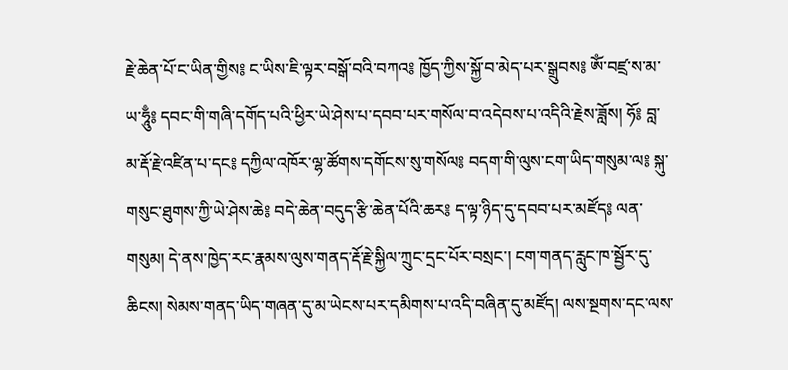རྗེ་ཆེན་པོ་ང་ཡིན་གྱིས༔ ང་ཡིས་ཇི་ལྟར་བསྒོ་བའི་བཀའ༔ ཁྱོད་ཀྱིས་སྐྱོ་བ་མེད་པར་སྒྲུབས༔ ཨོཾ་བཛྲ་ས་མ་ཡ་ཧཱུྃ༔ དབང་གི་གཞི་དགོད་པའི་ཕྱིར་ཡེ་ཤེས་པ་དབབ་པར་གསོལ་བ་འདེབས་པ་འདིའི་རྗེས་ཟློས། ཧོ༔ བླ་མ་རྡོ་རྗེ་འཛིན་པ་དང༔ དཀྱིལ་འཁོར་ལྷ་ཚོགས་དགོངས་སུ་གསོལ༔ བདག་གི་ལུས་ངག་ཡིད་གསུམ་ལ༔ སྐུ་གསུང་ཐུགས་ཀྱི་ཡེ་ཤེས་ཆེ༔ བདེ་ཆེན་བདུད་རྩི་ཆེན་པོའི་ཆར༔ ད་ལྟ་ཉིད་དུ་དབབ་པར་མཛོད༔ ལན་གསུམ། དེ་ནས་ཁྱེད་རང་རྣམས་ལུས་གནད་རྡོ་རྗེ་སྐྱིལ་ཀྲུང་དྲང་པོར་བསྲང་། ངག་གནད་རླུང་ཁ་སྦྱོར་དུ་ཆིངས། སེམས་གནད་ཡིད་གཞན་དུ་མ་ཡེངས་པར་དམིགས་པ་འདི་བཞིན་དུ་མཛོད། ལས་སྔགས་དང་ལས་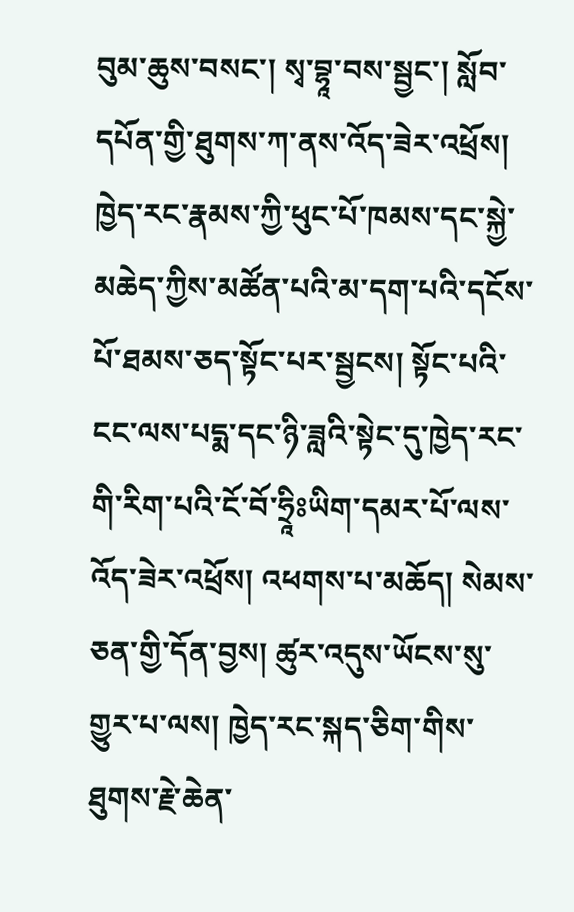བུམ་ཆུས་བསང་། སྭ་བྷཱ་བས་སྦྱང་། སློབ་དཔོན་གྱི་ཐུགས་ཀ་ནས་འོད་ཟེར་འཕྲོས། ཁྱེད་རང་རྣམས་ཀྱི་ཕུང་པོ་ཁམས་དང་སྐྱེ་མཆེད་ཀྱིས་མཚོན་པའི་མ་དག་པའི་དངོས་པོ་ཐམས་ཅད་སྟོང་པར་སྦྱངས། སྟོང་པའི་ངང་ལས་པདྨ་དང་ཉི་ཟླའི་སྟེང་དུ་ཁྱེད་རང་གི་རིག་པའི་ངོ་བོ་ཧྲཱིཿཡིག་དམར་པོ་ལས་འོད་ཟེར་འཕྲོས། འཕགས་པ་མཆོད། སེམས་ཅན་གྱི་དོན་བྱས། ཚུར་འདུས་ཡོངས་སུ་གྱུར་པ་ལས། ཁྱེད་རང་སྐད་ཅིག་གིས་ཐུགས་རྗེ་ཆེན་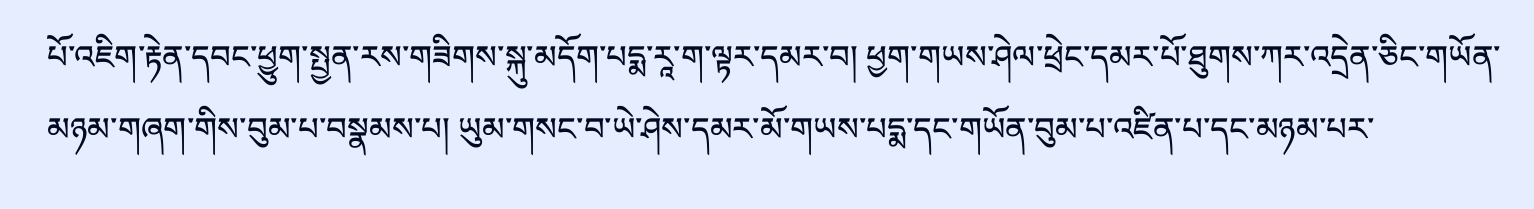པོ་འཇིག་རྟེན་དབང་ཕྱུག་སྤྱན་རས་གཟིགས་སྐུ་མདོག་པདྨ་རཱ་ག་ལྟར་དམར་བ། ཕྱག་གཡས་ཤེལ་ཕྲེང་དམར་པོ་ཐུགས་ཀར་འདྲེན་ཅིང་གཡོན་མཉམ་གཞག་གིས་བུམ་པ་བསྣམས་པ། ཡུམ་གསང་བ་ཡེ་ཤེས་དམར་མོ་གཡས་པདྨ་དང་གཡོན་བུམ་པ་འཛིན་པ་དང་མཉམ་པར་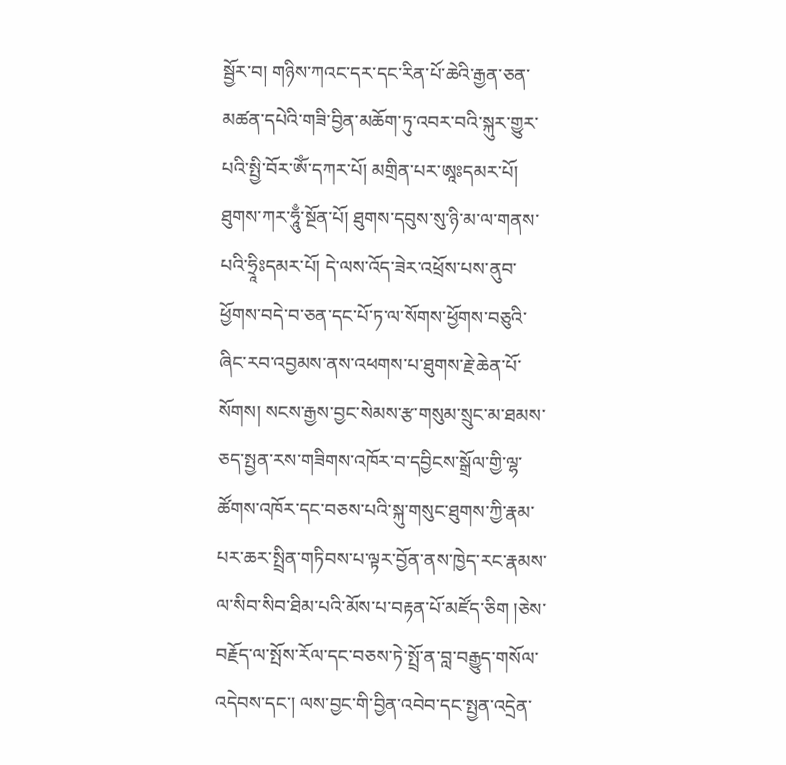སྦྱོར་བ། གཉིས་ཀའང་དར་དང་རིན་པོ་ཆེའི་རྒྱན་ཅན་མཚན་དཔེའི་གཟི་བྱིན་མཆོག་ཏུ་འབར་བའི་སྐུར་གྱུར་པའི་སྤྱི་བོར་ཨོཾ་དཀར་པོ། མགྲིན་པར་ཨཱཿདམར་པོ། ཐུགས་ཀར་ཧཱུྃ་སྔོན་པོ། ཐུགས་དབུས་སུ་ཉི་མ་ལ་གནས་པའི་ཧྲཱིཿདམར་པོ། དེ་ལས་འོད་ཟེར་འཕྲོས་པས་ནུབ་ཕྱོགས་བདེ་བ་ཅན་དང་པོ་ཏ་ལ་སོགས་ཕྱོགས་བཅུའི་ཞིང་རབ་འབྱམས་ནས་འཕགས་པ་ཐུགས་རྗེ་ཆེན་པོ་སོགས། སངས་རྒྱས་བྱང་སེམས་རྩ་གསུམ་སྲུང་མ་ཐམས་ཅད་སྤྱན་རས་གཟིགས་འཁོར་བ་དབྱིངས་སྒྲོལ་གྱི་ལྷ་ཚོགས་འཁོར་དང་བཅས་པའི་སྐུ་གསུང་ཐུགས་ཀྱི་རྣམ་པར་ཆར་སྤྲིན་གཏིབས་པ་ལྟར་བྱོན་ནས་ཁྱེད་རང་རྣམས་ལ་སིབ་སིབ་ཐིམ་པའི་མོས་པ་བརྟན་པོ་མཛོད་ཅིག །ཅེས་བརྗོད་ལ་སྤོས་རོལ་དང་བཅས་ཏེ་སྤྲོ་ན་བླ་བརྒྱུད་གསོལ་འདེབས་དང་། ལས་བྱང་གི་བྱིན་འབེབ་དང་སྤྱན་འདྲེན་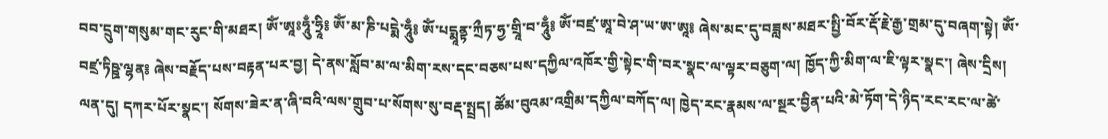བབ་དྲུག་གསུམ་གང་རུང་གི་མཐར། ཨོཾ་ཨཱཿཧཱུྃ་ཧྲཱི༔ ཨོཾ་མ་ཎི་པདྨེ་ཧཱུྃ༔ ཨོཾ་པདྨཱནྟ་ཀྲྀཏ་ཧྱ་གྲཱི་བ་ཧཱུྃ༔ ཨོཾ་བཛྲ་ཨཱ་བེ་ཤ་ཡ་ཨ་ཨཱ༔ ཞེས་མང་དུ་བཟླས་མཐར་སྤྱི་བོར་རྡོ་རྗེ་རྒྱ་གྲམ་དུ་བཞག་སྟེ། ཨོཾ་བཛྲ་ཏིཥྛ་ལྷན༔ ཞེས་བརྗོད་པས་བརྟན་པར་བྱ། དེ་ནས་སློབ་མ་ལ་མིག་རས་དང་བཅས་པས་དཀྱིལ་འཁོར་གྱི་སྟེང་གི་བར་སྣང་ལ་ལྟར་བཅུག་ལ། ཁྱོད་ཀྱི་མིག་ལ་ཇི་ལྟར་སྣང་། ཞེས་དྲིས། ལན་དུ། དཀར་པོར་སྣང་། སོགས་ཟེར་ན་ཞི་བའི་ལས་གྲུབ་པ་སོགས་སུ་བརྡ་སྤྲད། ཚོམ་བུའམ་འགྲིམ་དཀྱིལ་བཀོད་ལ། ཁྱེད་རང་རྣམས་ལ་སྔར་བྱིན་པའི་མེ་ཏོག་དེ་ཉིད་རང་རང་ལ་ཚེ་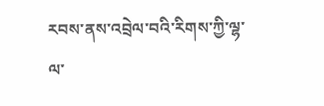རབས་ནས་འབྲེལ་བའི་རིགས་ཀྱི་ལྷ་ལ་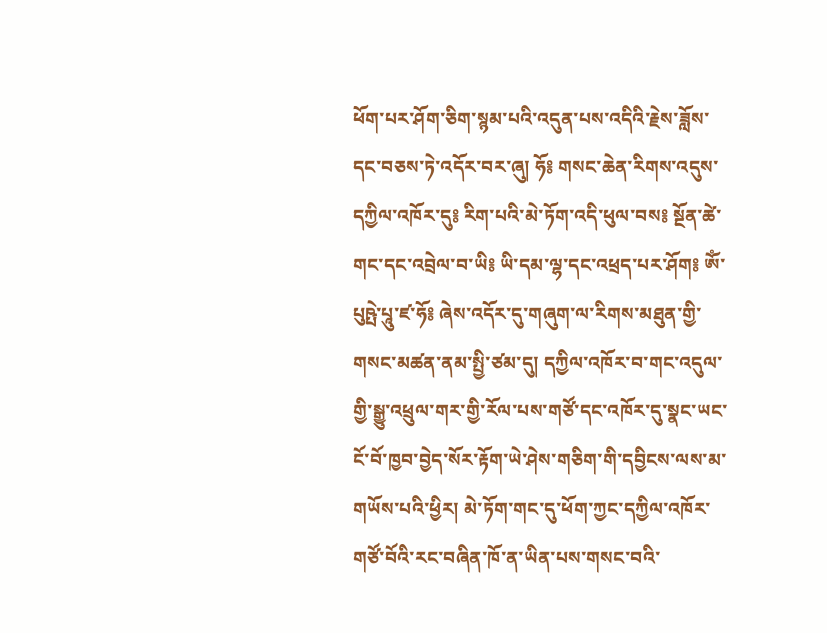ཕོག་པར་ཤོག་ཅིག་སྙམ་པའི་འདུན་པས་འདིའི་རྗེས་ཟློས་དང་བཅས་ཏེ་འདོར་བར་ཞུ། ཧོ༔ གསང་ཆེན་རིགས་འདུས་དཀྱིལ་འཁོར་དུ༔ རིག་པའི་མེ་ཏོག་འདི་ཕུལ་བས༔ སྔོན་ཚེ་གང་དང་འབྲེལ་བ་ཡི༔ ཡི་དམ་ལྷ་དང་འཕྲད་པར་ཤོག༔ ཨོཾ་པུཥྤེ་པཱུ་ཛ་ཧོ༔ ཞེས་འདོར་དུ་གཞུག་ལ་རིགས་མཐུན་གྱི་གསང་མཚན་ནམ་སྤྱི་ཙམ་དུ། དཀྱིལ་འཁོར་བ་གང་འདུལ་གྱི་སྒྱུ་འཕྲུལ་གར་གྱི་རོལ་པས་གཙོ་དང་འཁོར་དུ་སྣང་ཡང་ངོ་བོ་ཁྱབ་བྱེད་སོར་རྟོག་ཡེ་ཤེས་གཅིག་གི་དབྱིངས་ལས་མ་གཡོས་པའི་ཕྱིར། མེ་ཏོག་གང་དུ་ཕོག་ཀྱང་དཀྱིལ་འཁོར་གཙོ་བོའི་རང་བཞིན་ཁོ་ན་ཡིན་པས་གསང་བའི་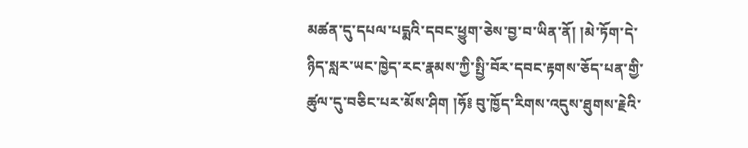མཚན་དུ་དཔལ་པདྨའི་དབང་ཕྱུག་ཅེས་བྱ་བ་ཡིན་ནོ། །མེ་ཏོག་དེ་ཉིད་སླར་ཡང་ཁྱེད་རང་རྣམས་ཀྱི་སྤྱི་བོར་དབང་རྟགས་ཅོད་པན་གྱི་ཚུལ་དུ་བཅིང་པར་མོས་ཤིག །ཧོ༔ བུ་ཁྱོད་རིགས་འདུས་ཐུགས་རྗེའི་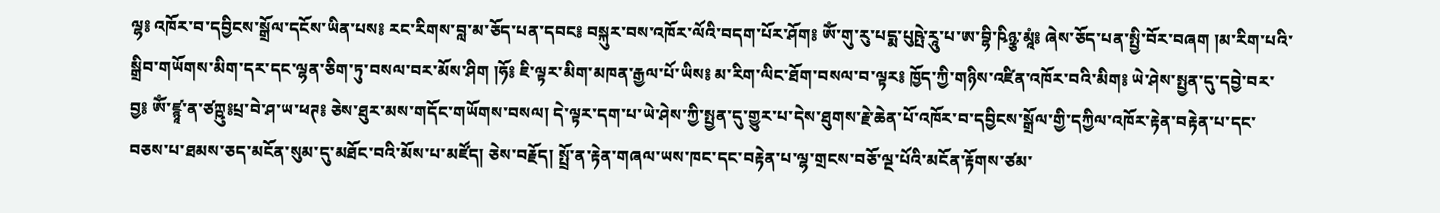ལྷ༔ འཁོར་བ་དབྱིངས་སྒྲོལ་དངོས་ཡིན་པས༔ རང་རིགས་བླ་མ་ཅོད་པན་དབང༔ བསྐུར་བས་འཁོར་ལོའི་བདག་པོར་ཤོག༔ ཨོཾ་གུ་རུ་པདྨ་པུཥྤེ་རཱུ་པ་ཨ་བྷི་ཥིཉྩ་མཱཾ༔ ཞེས་ཅོད་པན་སྤྱི་བོར་བཞག །མ་རིག་པའི་སྒྲིབ་གཡོགས་མིག་དར་དང་ལྷན་ཅིག་ཏུ་བསལ་བར་མོས་ཤིག །ཧོ༔ ཇི་ལྟར་མིག་མཁན་རྒྱལ་པོ་ཡིས༔ མ་རིག་ལིང་ཐོག་བསལ་བ་ལྟར༔ ཁྱོད་ཀྱི་གཉིས་འཛིན་འཁོར་བའི་མིག༔ ཡེ་ཤེས་སྤྱན་དུ་དབྱེ་བར་བྱ༔ ཨོཾ་ཛྙཱ་ན་ཙཀྵུ༔པྲ་བེ་ཤ་ཡ་ཕཊ༔ ཅེས་ཐུར་མས་གདོང་གཡོགས་བསལ། དེ་ལྟར་དག་པ་ཡེ་ཤེས་ཀྱི་སྤྱན་དུ་གྱུར་པ་དེས་ཐུགས་རྗེ་ཆེན་པོ་འཁོར་བ་དབྱིངས་སྒྲོལ་གྱི་དཀྱིལ་འཁོར་རྟེན་བརྟེན་པ་དང་བཅས་པ་ཐམས་ཅད་མངོན་སུམ་དུ་མཐོང་བའི་མོས་པ་མཛོད། ཅེས་བརྗོད། སྤྲོ་ན་རྟེན་གཞལ་ཡས་ཁང་དང་བརྟེན་པ་ལྷ་གྲངས་བཅོ་ལྔ་པོའི་མངོན་རྟོགས་ཙམ་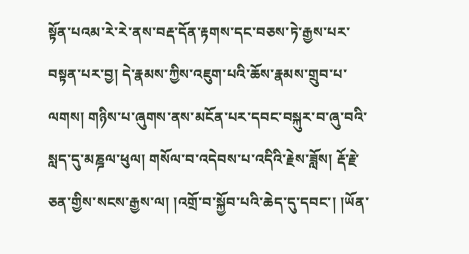སྟོན་པའམ་རེ་རེ་ནས་བརྡ་དོན་རྟགས་དང་བཅས་ཏེ་རྒྱས་པར་བསྟན་པར་བྱ། དེ་རྣམས་ཀྱིས་འཇུག་པའི་ཆོས་རྣམས་གྲུབ་པ་ལགས། གཉིས་པ་ཞུགས་ནས་མངོན་པར་དབང་བསྐུར་བ་ཞུ་བའི་སླད་དུ་མཎྜལ་ཕུལ། གསོལ་བ་འདེབས་པ་འདིའི་རྗེས་ཟློས། རྡོ་རྗེ་ཅན་གྱིས་སངས་རྒྱས་ལ། །འགྲོ་བ་སྐྱོབ་པའི་ཆེད་དུ་དབང་། །ཡོན་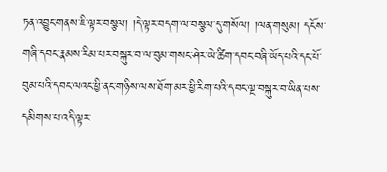ཏན་འབྱུང་གནས་ཇི་ལྟར་བསྩལ། །དེ་ལྟར་བདག་ལ་བསྩལ་དུ་གསོལ། །ལན་གསུམ། དངོས་གཞི་དབང་རྣམས་རིམ་པར་བསྐུར་བ་ལ་བུམ་གསང་ཤེར་ཡེ་ཚིག་དབང་བཞི་ཡོད་པའི་དང་པོ་བུམ་པའི་དབང་ལའང་ཕྱི་ནང་གཉིས་ལས་ཐོག་མར་ཕྱི་རིག་པའི་དབང་ལྔ་བསྐུར་བ་ཡིན་པས་དམིགས་པ་འདི་ལྟར་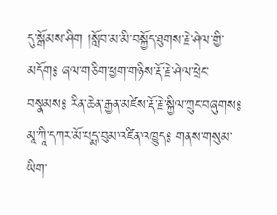དུ་སྒོམས་ཤིག །སློབ་མ་མི་བསྐྱོད་ཐུགས་རྗེ་ཤེལ་གྱི་མདོག༔ ཞལ་གཅིག་ཕྱག་གཉིས་རྡོ་རྗེ་ཤེལ་ཕྲེང་བསྣམས༔ རིན་ཆེན་རྒྱན་མཛེས་རྡོ་རྗེ་སྐྱིལ་ཀྲུང་བཞུགས༔ མཱ་ཀཱི་དཀར་མོ་པདྨ་བུམ་འཛིན་འཁྱུད༔ གནས་གསུམ་ཡིག་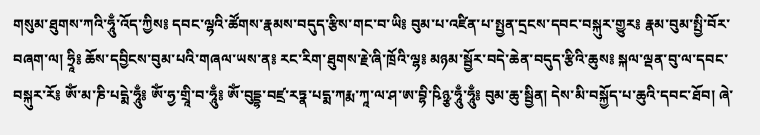གསུམ་ཐུགས་ཀའི་ཧཱུྃ་འོད་ཀྱིས༔ དབང་ལྷའི་ཚོགས་རྣམས་བདུད་རྩིས་གང་བ་ཡི༔ བུམ་པ་འཛིན་པ་སྤྱན་དྲངས་དབང་བསྐུར་གྱུར༔ རྣམ་བུམ་སྤྱི་བོར་བཞག་ལ། ཧྲཱི༔ ཆོས་དབྱིངས་བུམ་པའི་གཞལ་ཡས་ན༔ རང་རིག་ཐུགས་རྗེ་ཞི་ཁྲོའི་ལྷ༔ མཉམ་སྦྱོར་བདེ་ཆེན་བདུད་རྩིའི་ཆུས༔ སྐལ་ལྡན་བུ་ལ་དབང་བསྐུར་རོ༔ ཨོཾ་མ་ཎི་པདྨེ་ཧཱུྃ༔ ཨོཾ་ཧྱ་གྲཱི་བ་ཧཱུྃ༔ ཨོཾ་བུདྡྷ་བཛྲ་རཏྣ་པདྨ་ཀརྨ་ཀཱ་ལ་ཤ་ཨ་བྷི་ཥིཉྩ་ཧཱུྃ་ཧཱུྃ༔ བུམ་ཆུ་སྦྱིན། དེས་མི་བསྐྱོད་པ་ཆུའི་དབང་ཐོབ། ཞེ་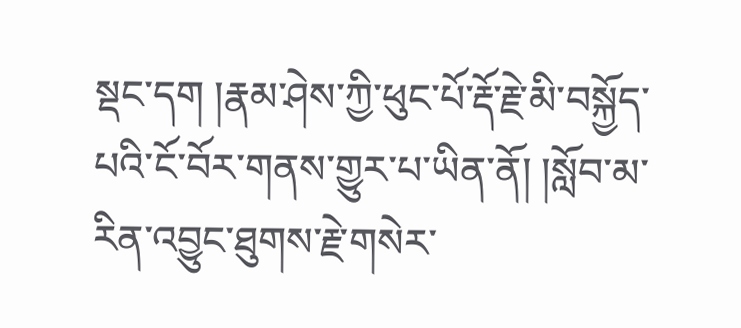སྡང་དག །རྣམ་ཤེས་ཀྱི་ཕུང་པོ་རྡོ་རྗེ་མི་བསྐྱོད་པའི་ངོ་བོར་གནས་གྱུར་པ་ཡིན་ནོ། །སློབ་མ་རིན་འབྱུང་ཐུགས་རྗེ་གསེར་